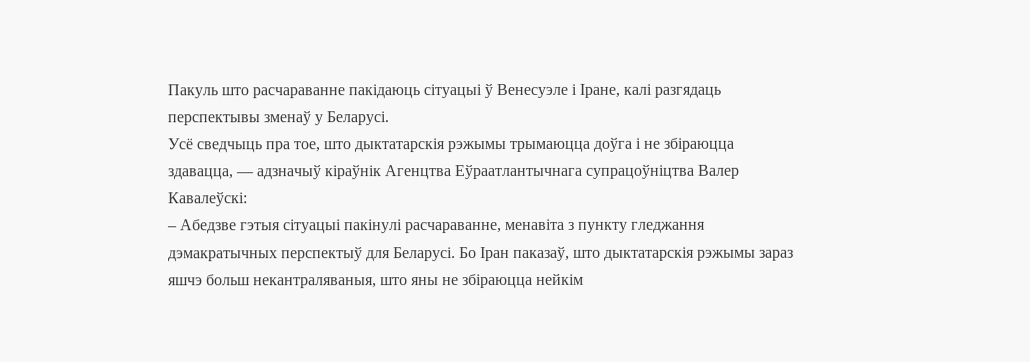Пакуль што расчараванне пакідаюць сітуацыі ў Венесуэле і Іране, калі разгядаць перспектывы зменаў у Беларусі.
Усё сведчыць пра тое, што дыктатарскія рэжымы трымаюцца доўга і не збіраюцца здавацца, — адзначыў кіраўнік Агенцтва Еўраатлантычнага супрацоўніцтва Валер Кавалеўскі:
– Абедзве гэтыя сітуацыі пакінулі расчараванне, менавіта з пункту гледжання дэмакратычных перспектыў для Беларусі. Бо Іран паказаў, што дыктатарскія рэжымы зараз яшчэ больш некантраляваныя, што яны не збіраюцца нейкім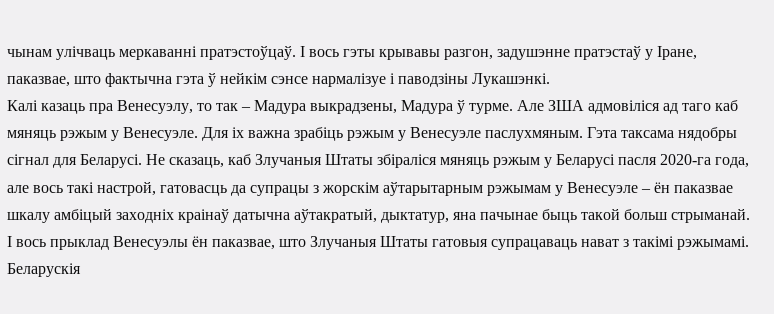чынам улічваць меркаванні пратэстоўцаў. І вось гэты крывавы разгон, задушэнне пратэстаў у Іране, паказвае, што фактычна гэта ў нейкім сэнсе нармалізуе і паводзіны Лукашэнкі.
Калі казаць пра Венесуэлу, то так – Мадура выкрадзены, Мадура ў турме. Але ЗША адмовіліся ад таго каб мяняць рэжым у Венесуэле. Для іх важна зрабіць рэжым у Венесуэле паслухмяным. Гэта таксама нядобры сігнал для Беларусі. Не сказаць, каб Злучаныя Штаты збіраліся мяняць рэжым у Беларусі пасля 2020-га года, але вось такі настрой, гатовасць да супрацы з жорскім аўтарытарным рэжымам у Венесуэле – ён паказвае шкалу амбіцый заходніх краінаў датычна аўтакратый, дыктатур, яна пачынае быць такой больш стрыманай. І вось прыклад Венесуэлы ён паказвае, што Злучаныя Штаты гатовыя супрацаваць нават з такімі рэжымамі.
Беларускія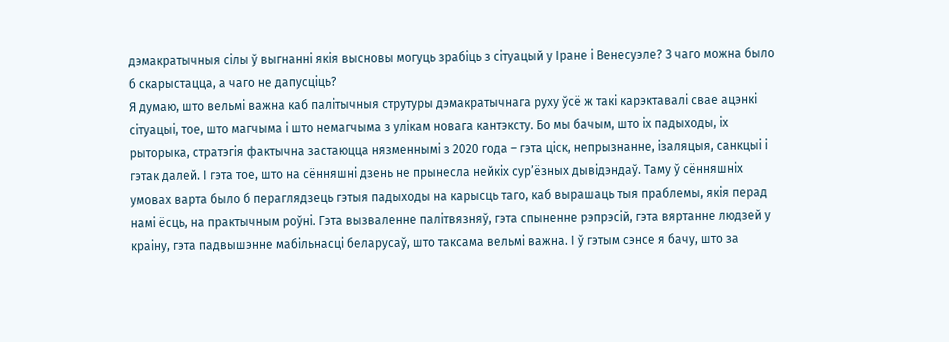дэмакратычныя сілы ў выгнанні якія высновы могуць зрабіць з сітуацый у Іране і Венесуэле? З чаго можна было б скарыстацца, а чаго не дапусціць?
Я думаю, што вельмі важна каб палітычныя струтуры дэмакратычнага руху ўсё ж такі карэктавалі свае ацэнкі сітуацыі, тое, што магчыма і што немагчыма з улікам новага кантэксту. Бо мы бачым, што іх падыходы, іх рыторыка, стратэгія фактычна застаюцца нязменнымі з 2020 года – гэта ціск, непрызнанне, ізаляцыя, санкцыі і гэтак далей. І гэта тое, што на сённяшні дзень не прынесла нейкіх сур’ёзных дывідэндаў. Таму ў сённяшніх умовах варта было б пераглядзець гэтыя падыходы на карысць таго, каб вырашаць тыя праблемы, якія перад намі ёсць, на практычным роўні. Гэта вызваленне палітвязняў, гэта спыненне рэпрэсій, гэта вяртанне людзей у краіну, гэта падвышэнне мабільнасці беларусаў, што таксама вельмі важна. І ў гэтым сэнсе я бачу, што за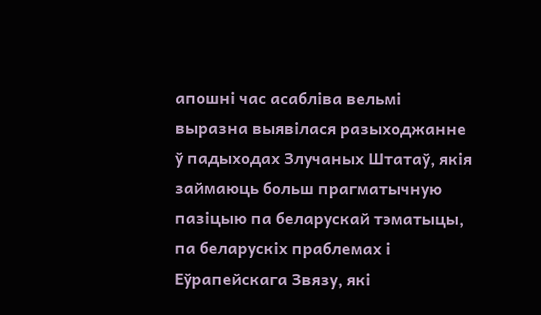апошні час асабліва вельмі выразна выявілася разыходжанне ў падыходах Злучаных Штатаў, якія займаюць больш прагматычную пазіцыю па беларускай тэматыцы, па беларускіх праблемах і Еўрапейскага Звязу, які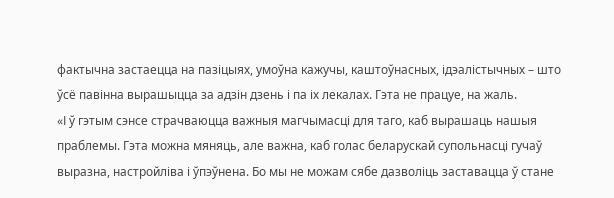фактычна застаецца на пазіцыях, умоўна кажучы, каштоўнасных, ідэалістычных – што ўсё павінна вырашыцца за адзін дзень і па іх лекалах. Гэта не працуе, на жаль.
«І ў гэтым сэнсе страчваюцца важныя магчымасці для таго, каб вырашаць нашыя праблемы. Гэта можна мяняць, але важна, каб голас беларускай супольнасці гучаў выразна, настройліва і ўпэўнена. Бо мы не можам сябе дазволіць заставацца ў стане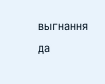выгнання да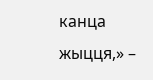канца жыцця,» –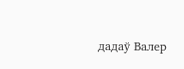дадаў Валер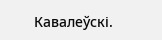Кавалеўскі.